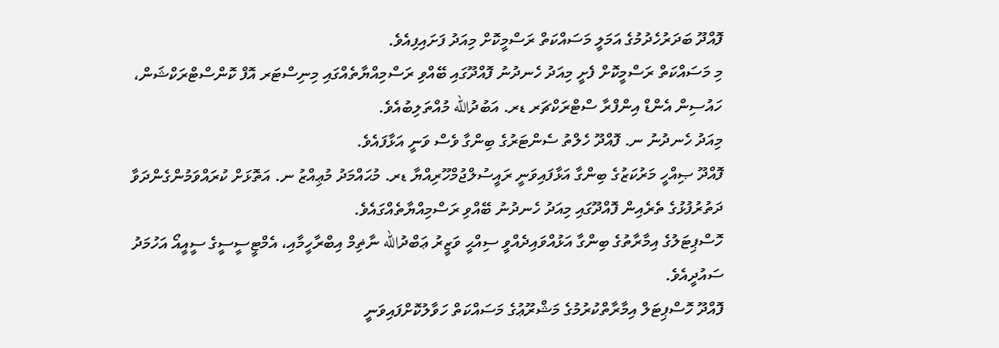ފޮއްދޫ ބަދަރުހެދުމުގެ އަމަލީ މަސައްކަތް ރަސްމީކޮށް މިއަދު ފަށައިފިއެވެ.
މި މަސައްކަތް ރަސްމީކޮށް ފެށީ މިއަދު ހެނދުނު ފޮއްދޫގައި ބޭއްވި ރަސްމިއްޔާތެއްގައި މިނިސްޓަރ އޮފް ކޮންސްޓްރަކްޝަން، ހައުސިން އެންޑް އިންފްރާ ސްޓްރަކްޗަރ ޑރ. އަބުދުالله މުއްތަލިބުއެވެ.
މިއަދު ހެނދުނު ނ. ފޮއްދޫ ހެލްތު ސެންޓަރުގެ ބިންގާ ވެސް ވަނީ އަޅާފައެވެ.
ފޮއްދޫ ޞިއްހީ މަރުކަޒުގެ ބިންގާ އަޅާފައިވަނީ ރައީސުލްޖުމްހޫރިއްޔާ ޑރ. މުޙައްމަދު މުޢިއްޒު ނ. އަތޮޅަށް ކުރައްވަމުންގެންދަވާ ދަތުރުފުޅުގެ ތެރެއިން ފޮއްދޫގައި މިއަދު ހެނދުނު ބޭއްވި ރަސްމިއްޔާތެއްގައެވެ.
ހޮސްޕިޓަލުގެ އިމާރާތުގެ ބިންގާ އަޅުއްވައިދެއްވީ ސިއްޙީ ވަޒީރު ޢަބްދުالله ނާޡިމް އިބްރާހީމާއި، އެމްޓީސީސީގެ ސީއީއޯ އަހުމަދު ސައުދީއެވެ.
ފޮއްދޫ ހޮސްޕިޓަލް އިމާރާތްކުރުމުގެ މަޝްރޫޢުގެ މަސައްކަތް ހަވާލުކޮށްފައިވަނީ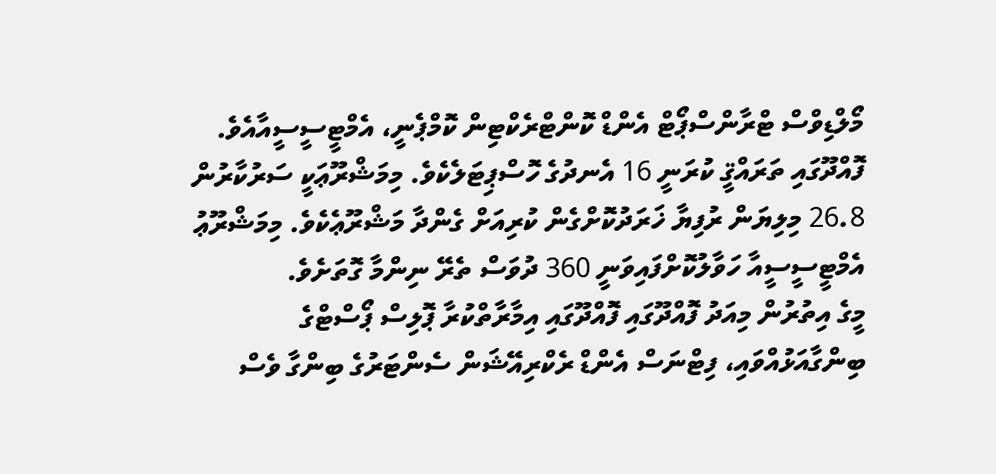މޯލްޑިވްސް ޓްރާންސްޕޯޓް އެންޑް ކޮންޓްރެކްޓިން ކޮމްޕެނީ، އެމްޓީސީސީއާއެވެ.
ފޮއްދޫގައި ތަރައްޤީ ކުރަނީ 16 އެނދުގެ ހޮސްޕިޓަލެކެވެ. މިމަޝްރޫޢަކީ ސަރުކާރުން 26.8 މިލިޔަން ރުފިޔާ ޚަރަދުކޮށްގެން ކުރިއަށް ގެންދާ މަޝްރޫޢެކެވެ. މިމަޝްރޫޢު އެމްޓީސީސީއާ ހަވާލުކޮށްފައިވަނީ 360 ދުވަސް ތެރޭ ނިންމާ ގޮތަށެވެ.
މީގެ އިތުރުން މިއަދު ފޮއްދޫގައި ފޮއްދޫގައި އިމާރާތްކުރާ ޕޮލިސް ޕޯސްޓްގެ ބިންގާއަޅުއްވައި، ފިޓްނަސް އެންޑް ރެކްރިއޭޝަން ސެންޓަރުގެ ބިންގާ ވެސް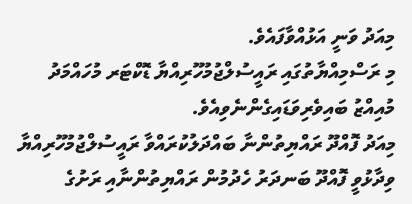މިއަދު ވަނީ އަޅުއްވާފައެވެ.
މި ރަސްމިއްޔާތުގައި ރައީސުލްޖުމުހޫރިއްޔާ ޑޮކްޓަރ މުހައްމަދު މުއިއްޒު ބައިވެރިވަޑައިގެންނެވިއެވެ.
މިއަދު ފޮއްދޫ ރައްޔިތުންނާ ބައްދަލުކުރައްވާ ރައީސުލްޖުމުހޫރިއްޔާ ވިދާޅުވީ ފޮއްދޫ ބަނދަރު ހެދުމުން ރައްޔިތުންނާއި ރަށުގެ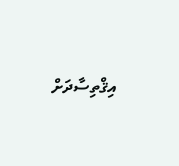އިޤްތިސާދަށް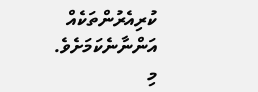ކުރިއެރުންތަކެއް އަންނާނެކަމަށެވެ.
މި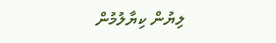ލިޔުން ކިޔާލުމުން